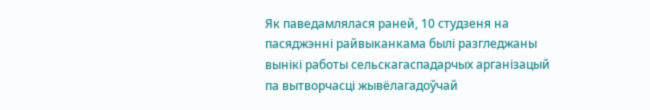Як паведамлялася раней, 10 студзеня на пасяджэнні райвыканкама былі разгледжаны вынікі работы сельскагаспадарчых арганізацый па вытворчасці жывёлагадоўчай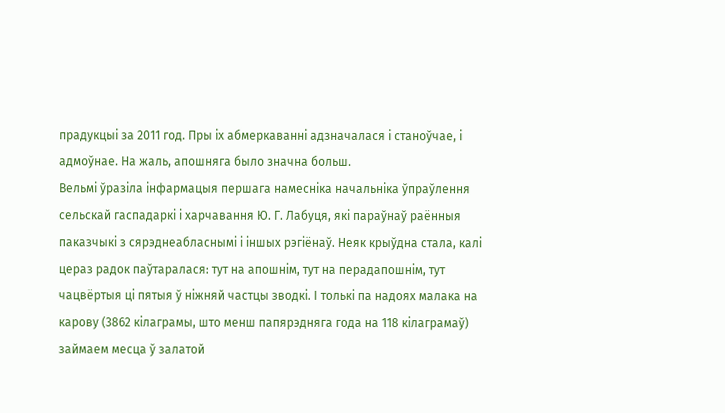прадукцыі за 2011 год. Пры іх абмеркаванні адзначалася і станоўчае, і адмоўнае. На жаль, апошняга было значна больш.
Вельмі ўразіла інфармацыя першага намесніка начальніка ўпраўлення сельскай гаспадаркі і харчавання Ю. Г. Лабуця, які параўнаў раённыя паказчыкі з сярэднеабласнымі і іншых рэгіёнаў. Неяк крыўдна стала, калі цераз радок паўтаралася: тут на апошнім, тут на перадапошнім, тут чацвёртыя ці пятыя ў ніжняй частцы зводкі. І толькі па надоях малака на карову (3862 кілаграмы, што менш папярэдняга года на 118 кілаграмаў) займаем месца ў залатой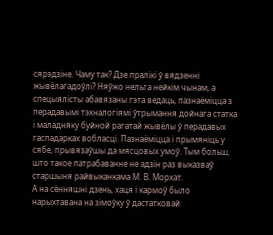сярэдзіне. Чаму так? Дзе пралікі ў вядзенні жывёлагадоўлі? Няўжо нельга нейкім чынам, а спецыялісты абавязаны гэта ведаць, пазнаёміцца з перадавымі тэхналогіямі ўтрымання дойнага статка і маладняку буйной рагатай жывёлы ў перадавых гаспадарках вобласці. Пазнаёміцца і прымяніць у сябе, прывязаўшы да мясцовых умоў. Тым больш, што такое патрабаванне не адзін раз выказваў старшыня райвыканкама М. В. Морхат.
А на сённяшні дзень, хаця і кармоў было нарыхтавана на зімоўку ў дастатковай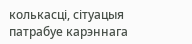колькасці, сітуацыя патрабуе карэннага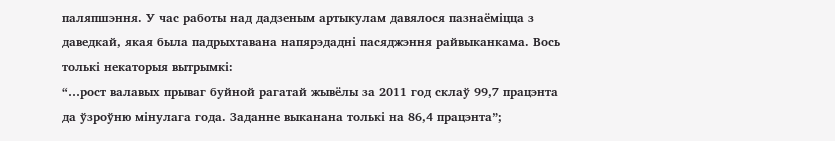паляпшэння. У час работы над дадзеным артыкулам давялося пазнаёміцца з даведкай, якая была падрыхтавана напярэдадні пасяджэння райвыканкама. Вось толькі некаторыя вытрымкі:
“…рост валавых прываг буйной рагатай жывёлы за 2011 год склаў 99,7 працэнта да ўзроўню мінулага года. Заданне выканана толькі на 86,4 працэнта”;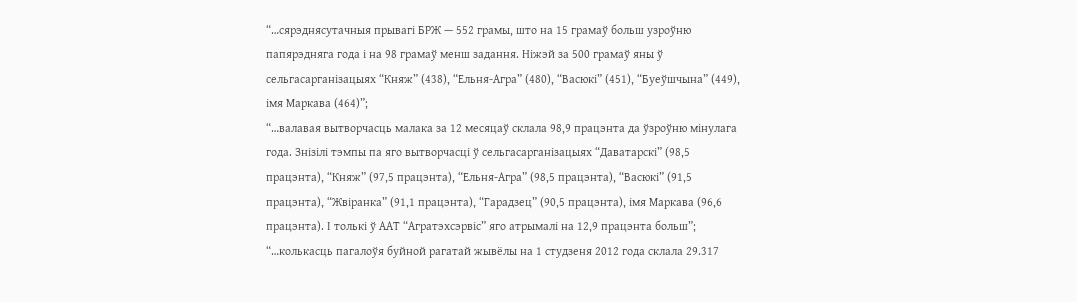“…сярэднясутачныя прывагі БРЖ — 552 грамы, што на 15 грамаў больш узроўню папярэдняга года і на 98 грамаў менш задання. Ніжэй за 500 грамаў яны ў сельгасарганізацыях “Княж” (438), “Ельня-Агра” (480), “Васюкі” (451), “Буеўшчына” (449), імя Маркава (464)”;
“…валавая вытворчасць малака за 12 месяцаў склала 98,9 працэнта да ўзроўню мінулага года. Знізілі тэмпы па яго вытворчасці ў сельгасарганізацыях “Даватарскі” (98,5 працэнта), “Княж” (97,5 працэнта), “Ельня-Агра” (98,5 працэнта), “Васюкі” (91,5 працэнта), “Жвіранка” (91,1 працэнта), “Гарадзец” (90,5 працэнта), імя Маркава (96,6 працэнта). І толькі ў ААТ “Агратэхсэрвіс” яго атрымалі на 12,9 працэнта больш”;
“…колькасць пагалоўя буйной рагатай жывёлы на 1 студзеня 2012 года склала 29.317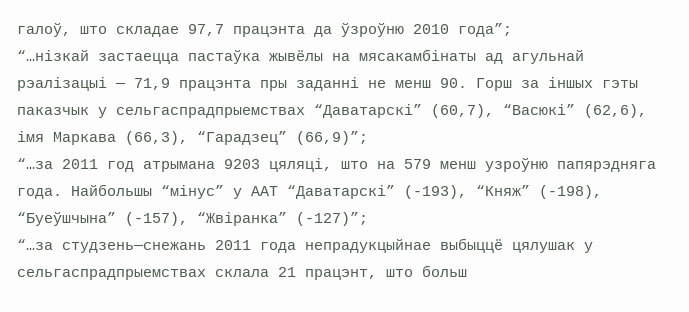галоў, што складае 97,7 працэнта да ўзроўню 2010 года”;
“…нізкай застаецца пастаўка жывёлы на мясакамбінаты ад агульнай рэалізацыі — 71,9 працэнта пры заданні не менш 90. Горш за іншых гэты паказчык у сельгаспрадпрыемствах “Даватарскі” (60,7), “Васюкі” (62,6), імя Маркава (66,3), “Гарадзец” (66,9)”;
“…за 2011 год атрымана 9203 цяляці, што на 579 менш узроўню папярэдняга года. Найбольшы “мінус” у ААТ “Даватарскі” (-193), “Княж” (-198), “Буеўшчына” (-157), “Жвіранка” (-127)”;
“…за студзень—снежань 2011 года непрадукцыйнае выбыццё цялушак у сельгаспрадпрыемствах склала 21 працэнт, што больш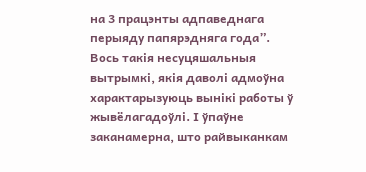на 3 працэнты адпаведнага перыяду папярэдняга года”.
Вось такія несуцяшальныя вытрымкі, якія даволі адмоўна характарызуюць вынікі работы ў жывёлагадоўлі. І ўпаўне заканамерна, што райвыканкам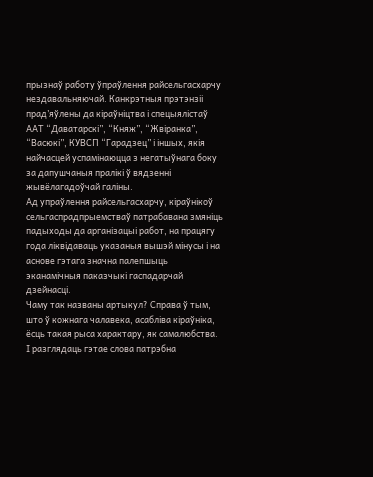прызнаў работу ўпраўлення райсельгасхарчу нездавальняючай. Канкрэтныя прэтэнзіі прад’яўлены да кіраўніцтва і спецыялістаў ААТ “Даватарскі”, “Княж”, “Жвіранка”, “Васюкі”, КУВСП “Гарадзец” і іншых, якія найчасцей успамінаюцца з негатыўнага боку за дапушчаныя пралікі ў вядзенні жывёлагадоўчай галіны.
Ад упраўлення райсельгасхарчу, кіраўнікоў сельгаспрадпрыемстваў патрабавана змяніць падыходы да арганізацыі работ, на працягу года ліквідаваць указаныя вышэй мінусы і на аснове гэтага значна палепшыць эканамічныя паказчыкі гаспадарчай дзейнасці.
Чаму так названы артыкул? Справа ў тым, што ў кожнага чалавека, асабліва кіраўніка, ёсць такая рыса характару, як самалюбства. І разглядаць гэтае слова патрэбна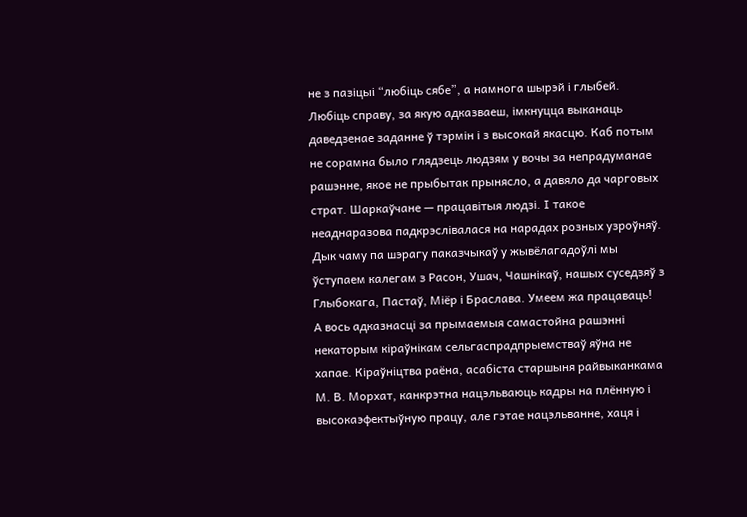не з пазіцыі “любіць сябе”, а намнога шырэй і глыбей. Любіць справу, за якую адказваеш, імкнуцца выканаць даведзенае заданне ў тэрмін і з высокай якасцю. Каб потым не сорамна было глядзець людзям у вочы за непрадуманае рашэнне, якое не прыбытак прынясло, а давяло да чарговых страт. Шаркаўчане — працавітыя людзі. І такое неаднаразова падкрэслівалася на нарадах розных узроўняў. Дык чаму па шэрагу паказчыкаў у жывёлагадоўлі мы ўступаем калегам з Расон, Ушач, Чашнікаў, нашых суседзяў з Глыбокага, Пастаў, Міёр і Браслава. Умеем жа працаваць!
А вось адказнасці за прымаемыя самастойна рашэнні некаторым кіраўнікам сельгаспрадпрыемстваў яўна не хапае. Кіраўніцтва раёна, асабіста старшыня райвыканкама М. В. Морхат, канкрэтна нацэльваюць кадры на плённую і высокаэфектыўную працу, але гэтае нацэльванне, хаця і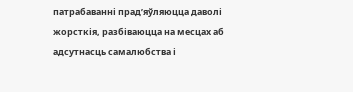патрабаванні прад’яўляюцца даволі жорсткія, разбіваюцца на месцах аб адсутнасць самалюбства і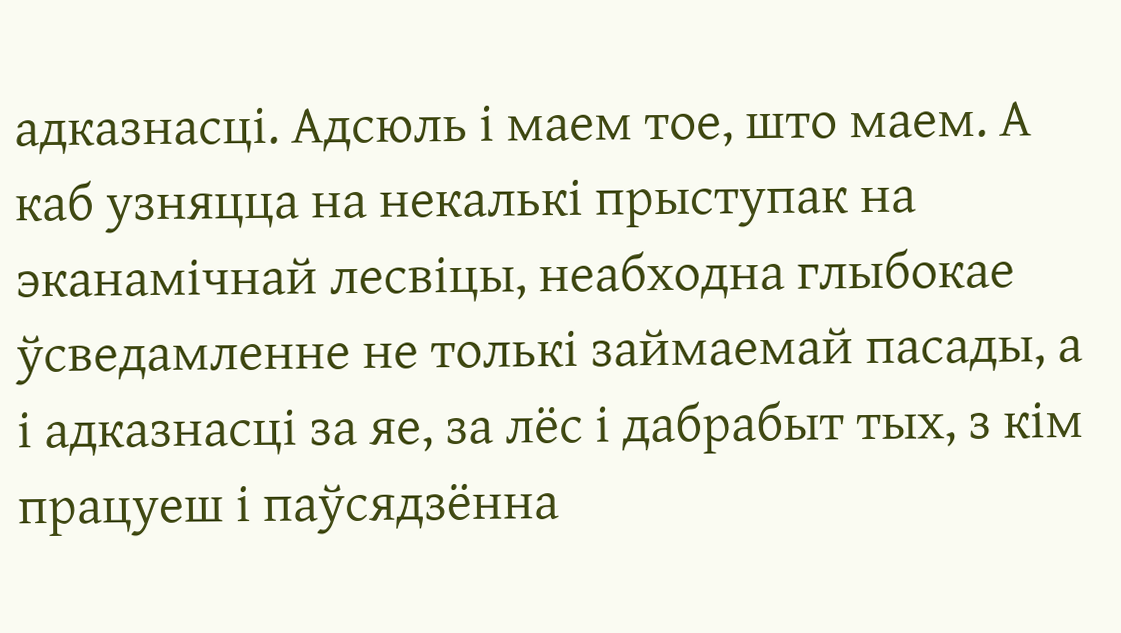адказнасці. Адсюль і маем тое, што маем. А каб узняцца на некалькі прыступак на эканамічнай лесвіцы, неабходна глыбокае ўсведамленне не толькі займаемай пасады, а і адказнасці за яе, за лёс і дабрабыт тых, з кім працуеш і паўсядзённа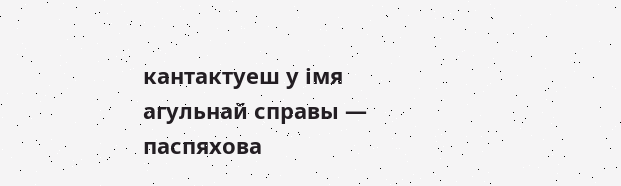кантактуеш у імя агульнай справы — паспяхова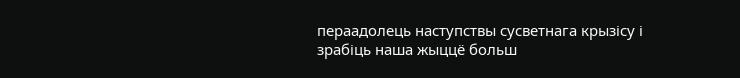пераадолець наступствы сусветнага крызісу і зрабіць наша жыццё больш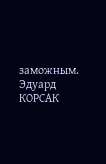заможным.
Эдуард КОРСАК